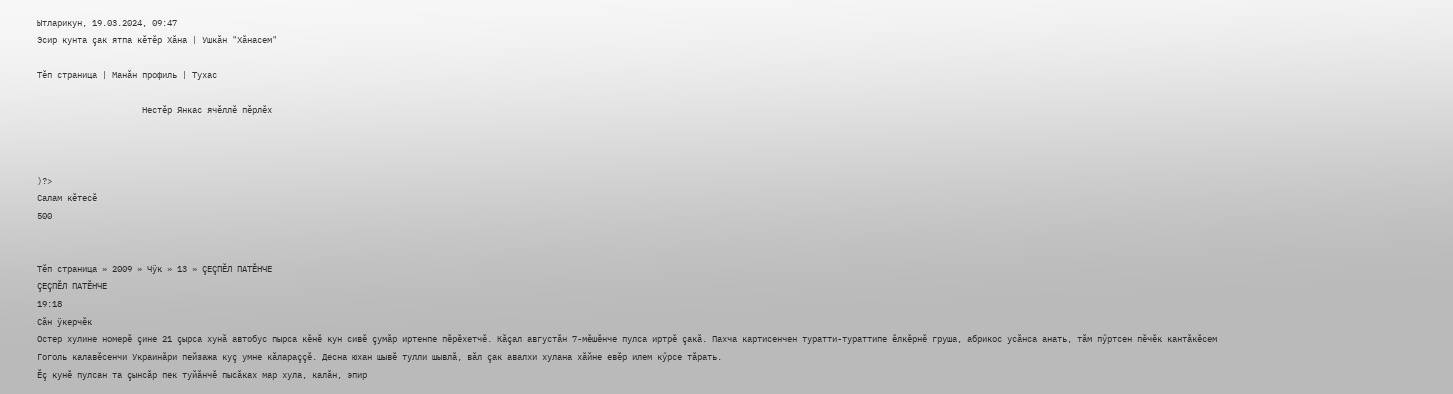Ытларикун, 19.03.2024, 09:47
Эсир кунта çак ятпа кĕтĕр Хăна | Ушкăн "Хăнасем"

Тĕп страница | Манăн профиль | Тухас

                     Нестĕр Янкас ячĕллĕ пĕрлĕх



)?>
Салам кĕтесĕ
500


Тĕп страница » 2009 » Чÿк » 13 » ÇЕÇПĔЛ ПАТĔНЧЕ
ÇЕÇПĔЛ ПАТĔНЧЕ
19:18
Сăн ÿкерчĕк
Остер хулине номерĕ çине 21 çырса хунă автобус пырса кĕнĕ кун сивĕ çумăр иртенпе пĕрĕхетчĕ. Кăçал августăн 7-мĕшĕнче пулса иртрĕ çакă. Пахча картисенчен туратти-тураттипе ĕлкĕрнĕ груша, абрикос усăнса анать, тăм пӳртсен пĕчĕк кантăкĕсем Гоголь калавĕсенчи Украинăри пейзажа куç умне кăлараççĕ. Десна юхан шывĕ тулли шывлă, вăл çак авалхи хулана хăйне евĕр илем кӳрсе тăрать.
Ĕç кунĕ пулсан та çынсăр пек туйăнчĕ пысăках мар хула, калăн, эпир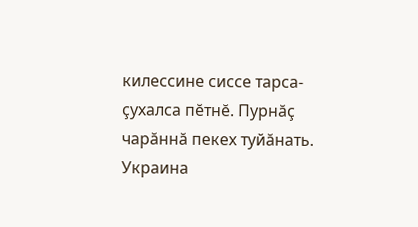килессине сиссе тарса-çухалса пĕтнĕ. Пурнăç чарăннă пекех туйăнать. Украина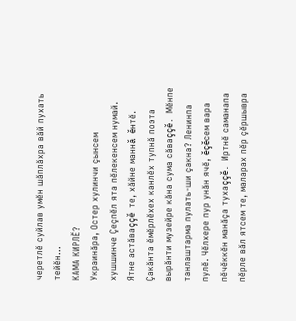черетлĕ суйлав умĕн шăплăхра вăй пухать тейĕн...
КАМА КИРЛĔ?
Украинăра, Остер хулинчи çынсем хушшинче Çеçпĕл ята пĕлекенсем нумай. Ятне астăваççĕ те, хăйне маннă ĕнтĕ. Çакăнта ĕмĕрлĕхех канлĕх тупнă поэта вырăнти музейре кăна сума сăваççĕ. Мĕнпе танлаштарма пулать-ши çакна? Ленинпа пулĕ. Чĕлхере пур унăн ячĕ, ĕçĕсем вара пĕчĕккĕн манăçа тухаççĕ. Иртнĕ саманапа пĕрле вăл ятсем те, маларах пĕр çĕршывра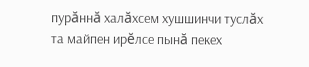пурăннă халăхсем хушшинчи туслăх та майпен ирĕлсе пынă пекех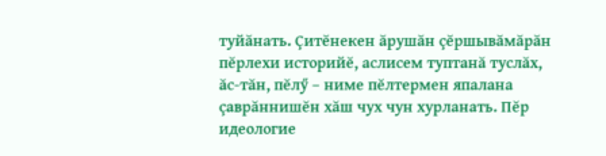туйăнать. Çитĕнекен ăрушăн çĕршывăмăрăн пĕрлехи историйĕ, аслисем туптанă туслăх, ăс-тăн, пĕлӳ – ниме пĕлтермен япалана çаврăннишĕн хăш чух чун хурланать. Пĕр идеологие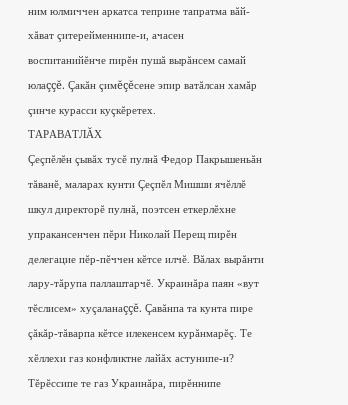ним юлмиччен аркатса теприне тапратма вăй-хăват çитерейменнипе-и, ачасен воспитанийĕнче пирĕн пушă вырăнсем самай юлаççĕ. Çакăн çимĕçĕсене эпир ватăлсан хамăр çинче курасси куçкĕретех.
ТАРАВАТЛĂХ
Çеçпĕлĕн çывăх тусĕ пулнă Федор Пакрышеньăн тăванĕ, маларах кунти Çеçпĕл Мишши ячĕллĕ шкул директорĕ пулнă, поэтсен еткерлĕхне упракансенчен пĕри Николай Перещ пирĕн делегацие пĕр-пĕччен кĕтсе илчĕ. Вăлах вырăнти лару-тăрупа паллаштарчĕ. Украинăра паян «вут тĕслисем» хуçаланаççĕ. Çавăнпа та кунта пире çăкăр-тăварпа кĕтсе илекенсем курăнмарĕç. Те хĕллехи газ конфликтне лайăх астунипе-и? Тĕрĕссипе те газ Украинăра, пирĕннипе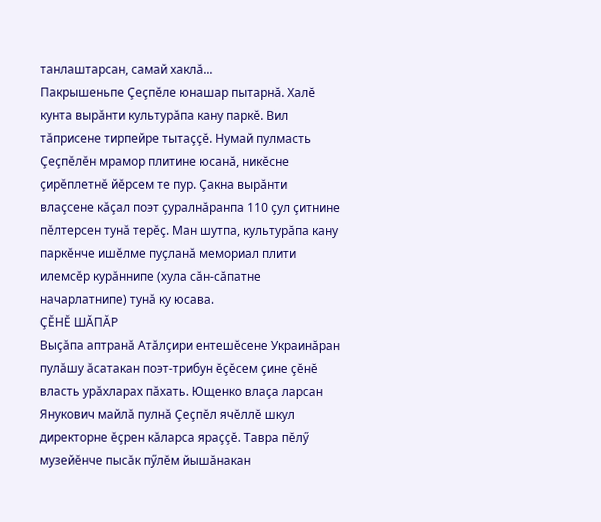танлаштарсан, самай хаклă...
Пакрышеньпе Çеçпĕле юнашар пытарнă. Халĕ кунта вырăнти культурăпа кану паркĕ. Вил тăприсене тирпейре тытаççĕ. Нумай пулмасть Çеçпĕлĕн мрамор плитине юсанă, никĕсне çирĕплетнĕ йĕрсем те пур. Çакна вырăнти влаçсене кăçал поэт çуралнăранпа 110 çул çитнине пĕлтерсен тунă терĕç. Ман шутпа, культурăпа кану паркĕнче ишĕлме пуçланă мемориал плити илемсĕр курăннипе (хула сăн-сăпатне начарлатнипе) тунă ку юсава.
ÇĔНĔ ШĂПĂР
Выçăпа аптранă Атăлçири ентешĕсене Украинăран пулăшу ăсатакан поэт-трибун ĕçĕсем çине çĕнĕ власть урăхларах пăхать. Ющенко влаçа ларсан Янукович майлă пулнă Çеçпĕл ячĕллĕ шкул директорне ĕçрен кăларса яраççĕ. Тавра пĕлӳ музейĕнче пысăк пӳлĕм йышăнакан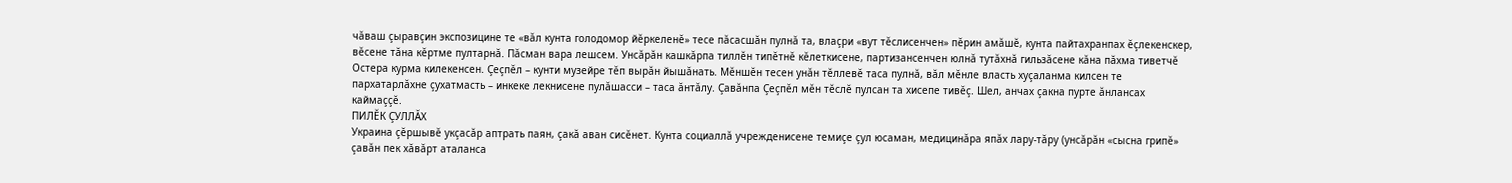чăваш çыравçин экспозицине те «вăл кунта голодомор йĕркеленĕ» тесе пăсасшăн пулнă та, влаçри «вут тĕслисенчен» пĕрин амăшĕ, кунта пайтахранпах ĕçлекенскер, вĕсене тăна кĕртме пултарнă. Пăсман вара лешсем. Унсăрăн кашкăрпа тиллĕн типĕтнĕ кĕлеткисене, партизансенчен юлнă тутăхнă гильзăсене кăна пăхма тиветчĕ Остера курма килекенсен. Çеçпĕл – кунти музейре тĕп вырăн йышăнать. Мĕншĕн тесен унăн тĕллевĕ таса пулнă, вăл мĕнле власть хуçаланма килсен те пархатарлăхне çухатмасть – инкеке лекнисене пулăшасси – таса ăнтăлу. Çавăнпа Çеçпĕл мĕн тĕслĕ пулсан та хисепе тивĕç. Шел, анчах çакна пурте ăнлансах каймаççĕ.
ПИЛĔК ÇУЛЛĂХ
Украина çĕршывĕ укçасăр аптрать паян, çакă аван сисĕнет. Кунта социаллă учрежденисене темиçе çул юсаман, медицинăра япăх лару-тăру (унсăрăн «сысна грипĕ» çавăн пек хăвăрт аталанса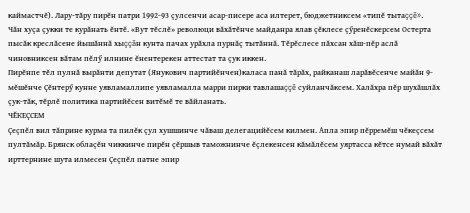каймастчĕ). Лару-тăру пирĕн патри 1992-93 çулсенчи асар-писере аса илтерет, бюджетниксем «типĕ тытаççĕ».
Чăн хуçа çукки те курăнать ĕнтĕ. «Вут тĕслĕ» революци вăхăтĕнче майданра ялав çĕклесе çӳренĕскерсем Остерта пысăк креслăсене йышăннă хыççăн кунта пачах урăхла пурнăç тытăннă. Тĕрĕслесе пăхсан хăш-пĕр аслă чиновниксен вăтам пĕлӳ илнине ĕнентерекен аттестат та çук иккен.
Пирĕнпе тĕл пулнă вырăнти депутат (Янукович партийĕнчен)каласа панă тăрăх, райканаш ларăвĕсенче майăн 9-мĕшĕнче Çĕнтерӳ кунне уявламаллипе уявламалла марри пирки тавлашаççĕ суйланчăксем. Халăхра пĕр шухăшлăх çук-тăк, тĕрлĕ политика партийĕсен витĕмĕ те вăйланать.
ЧĔКЕÇСЕМ
Çеçпĕл вил тăприне курма та пилĕк çул хушшинче чăваш делегацийĕсем килмен. Апла эпир пĕрремĕш чĕкеçсем пултăмăр. Брянск облаçĕн чиккинче пирĕн çĕршыв таможнинче ĕçлекенсен кăмăлĕсем уяртасса кĕтсе нумай вăхăт ирттернине шута илмесен Çеçпĕл патне эпир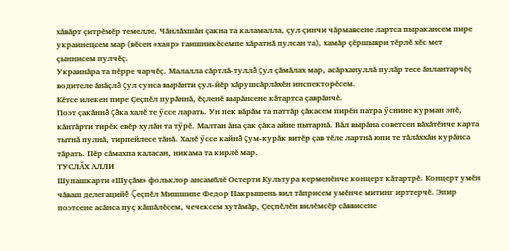хăвăрт çитрĕмĕр темелле. Чăнлăхшăн çакна та каламалла, çул çинчи чăрмавсене лартса пыракансем пире украинецсем мар (вĕсен «хаяр» гаишникĕсемпе хăратнă пулсан та), хамăр çĕршыври тĕрлĕ хĕс мет çыннисем пулчĕç.
Украинăра та пĕрре чарчĕç. Малалла сăртлă-туллă çул çăмăлах мар, асăрхануллă пулăр тесе ăнлантарчĕç водителе ăнăçлă çул сунса вырăнти çул-йĕр хăрушсăрлăхĕн инспекторĕсем.
Кĕтсе илекен пире Çеçпĕл пурăннă, ĕçленĕ вырăнсене кăтартса çаврăнчĕ.
Поэт çакăннă çăка халĕ те ӳссе ларать. Ун пек вăрăм та паттăр çăкасем пирĕн патра ӳснине курман эпĕ, кăнтăрти тирĕк евĕр хулăн та тӳрĕ. Малтан ăна çак çăка айне пытарнă. Вăл вырăна советсен вăхăтĕнче карта тытнă пулнă, тирпейлесе тăнă. Халĕ ӳссе кайнă çум-курăк витĕр çав тĕле лартнă юпи те тăлăххăн курăнса тăрать. Пĕр сăмахпа каласан, никама та кирлĕ мар.
ТУСЛĂХ АЛЛИ
Шупашкарти «Шуçăм» фольклор ансамблĕ Остерти Культура керменĕнче концерт кăтартрĕ. Концерт умĕн чăваш делегацийĕ Çеçпĕл Мишшипе Федор Пакрышень вил тăприсем умĕнче митинг ирттерчĕ. Эпир поэтсене асăнса пуç кăшăлĕсем, чечексем хутăмăр, Çеçпĕлĕн вилĕмсĕр сăввисене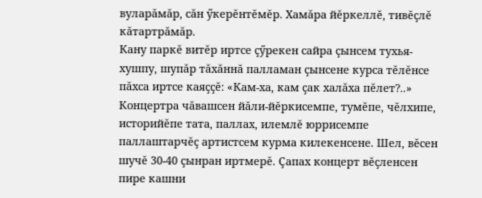вуларăмăр, сăн ӳкерĕнтĕмĕр. Хамăра йĕркеллĕ, тивĕçлĕ кăтартрăмăр.
Кану паркĕ витĕр иртсе çӳрекен сайра çынсем тухья-хушпу, шупăр тăхăннă палламан çынсене курса тĕлĕнсе пăхса иртсе каяççĕ: «Кам-ха, кам çак халăха пĕлет?..»
Концертра чăвашсен йăли-йĕркисемпе, тумĕпе, чĕлхипе, историйĕпе тата, паллах, илемлĕ юррисемпе паллаштарчĕç артистсем курма килекенсене. Шел, вĕсен шучĕ 30-40 çынран иртмерĕ. Çапах концерт вĕçленсен пире кашни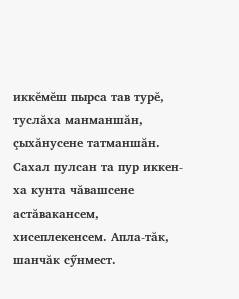иккĕмĕш пырса тав турĕ, туслăха манманшăн, çыхăнусене татманшăн. Сахал пулсан та пур иккен-ха кунта чăвашсене астăвакансем, хисеплекенсем. Апла-тăк, шанчăк сӳнмест.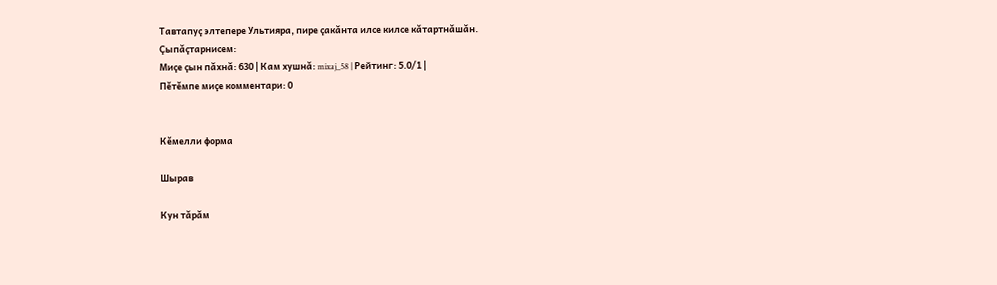Тавтапуç элтепере Ультияра, пире çакăнта илсе килсе кăтартнăшăн.
Çыпăçтарнисем:
Миçе çын пăхнă: 630 | Кам хушнă: mixaj_58 | Рейтинг: 5.0/1 |
Пĕтĕмпе миçе комментари: 0


Кĕмелли форма

Шырав

Кун тăрăм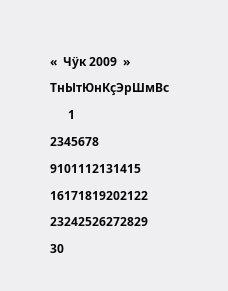«  Чÿк 2009  »
ТнЫтЮнКçЭрШмВс
      1
2345678
9101112131415
16171819202122
23242526272829
30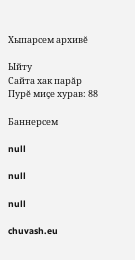Хыпарсем архивĕ

Ыйту
Cайта хак парăр
Пурĕ миçе хурав: 88

Баннерсем

null

null

null

chuvash.eu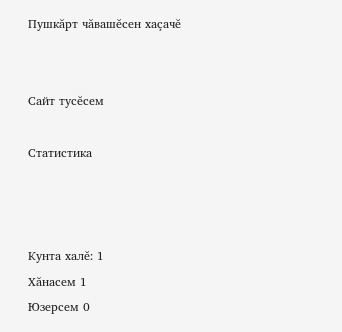Пушкăрт чăвашĕсен хаçачĕ


Сайт тусĕсем

Статистика



Кунта халĕ: 1
Хăнасем 1
Юзерсем 0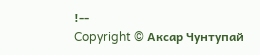!--
Copyright © Аксар Чунтупай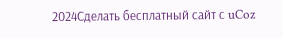2024Сделать бесплатный сайт с uCoz